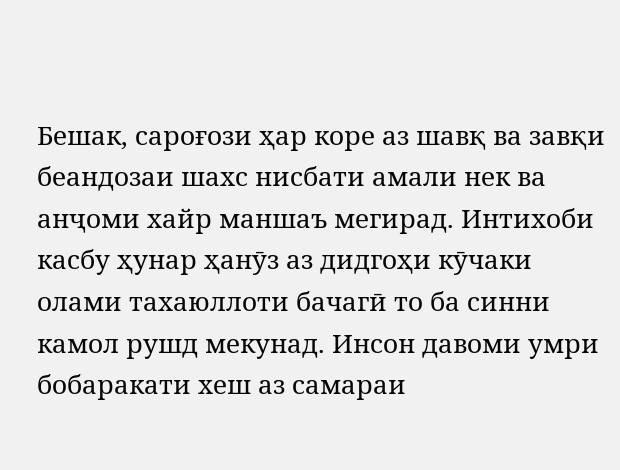Бешак, сароғози ҳар коре аз шавқ ва завқи беандозаи шахс нисбати амали нек ва анҷоми хайр маншаъ мегирад. Интихоби касбу ҳунар ҳанӯз аз дидгоҳи кӯчаки олами тахаюллоти бачагӣ то ба синни камол рушд мекунад. Инсон давоми умри бобаракати хеш аз самараи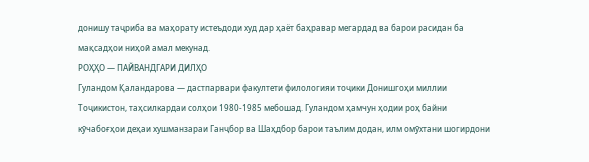донишу таҷриба ва маҳорату истеъдоди худ дар ҳаёт баҳравар мегардад ва барои расидан ба мақсадҳои ниҳоӣ амал мекунад.
РОҲҲО — ПАЙВАНДГАРИ ДИЛҲО
Гуландом Қаландарова — дастпарвари факултети филологияи тоҷики Донишгоҳи миллии Тоҷикистон, таҳсилкардаи солҳои 1980-1985 мебошад. Гуландом ҳамчун ҳодии роҳ байни кӯчабоғҳои деҳаи хушманзараи Ганҷбор ва Шаҳдбор барои таълим додан, илм омӯхтани шогирдони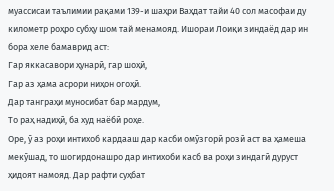муассисаи таълимии рақами 139-и шаҳри Ваҳдат тайи 40 сол масофаи ду километр роҳро субҳу шом тай менамояд. Ишораи Лоиқи зиндаёд дар ин бора хеле бамаврид аст:
Гар яккасавори ҳунарӣ, гар шоҳӣ,
Гар аз ҳама асрори ниҳон огоҳӣ.
Дар танграҳи муносибат бар мардум,
То раҳ надиҳӣ, ба худ наёбӣ роҳе.
Оре, ӯ аз роҳи интихоб кардааш дар касби омӯзгорӣ розӣ аст ва ҳамеша мекӯшад, то шогирдонашро дар интихоби касб ва роҳи зиндагӣ дуруст ҳидоят намояд. Дар рафти суҳбат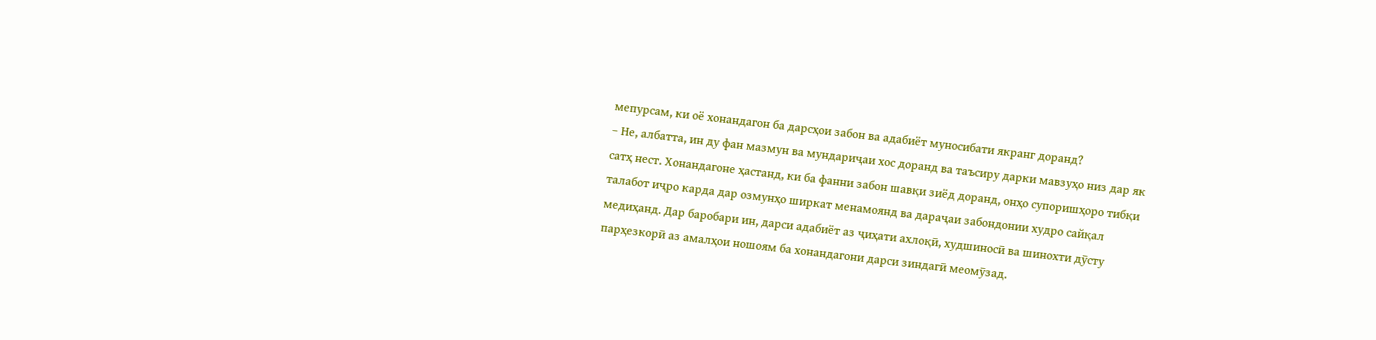мепурсам, ки оё хонандагон ба дарсҳои забон ва адабиёт муносибати якранг доранд?
– Не, албатта, ин ду фан мазмун ва мундариҷаи хос доранд ва таъсиру дарки мавзуҳо низ дар як сатҳ нест. Хонандагоне ҳастанд, ки ба фанни забон шавқи зиёд доранд, онҳо супоришҳоро тибқи талабот иҷро карда дар озмунҳо ширкат менамоянд ва дараҷаи забондонии худро сайқал медиҳанд. Дар баробари ин, дарси адабиёт аз ҷиҳати ахлоқӣ, худшиносӣ ва шинохти дӯсту парҳезкорӣ аз амалҳои ношоям ба хонандагони дарси зиндагӣ меомӯзад.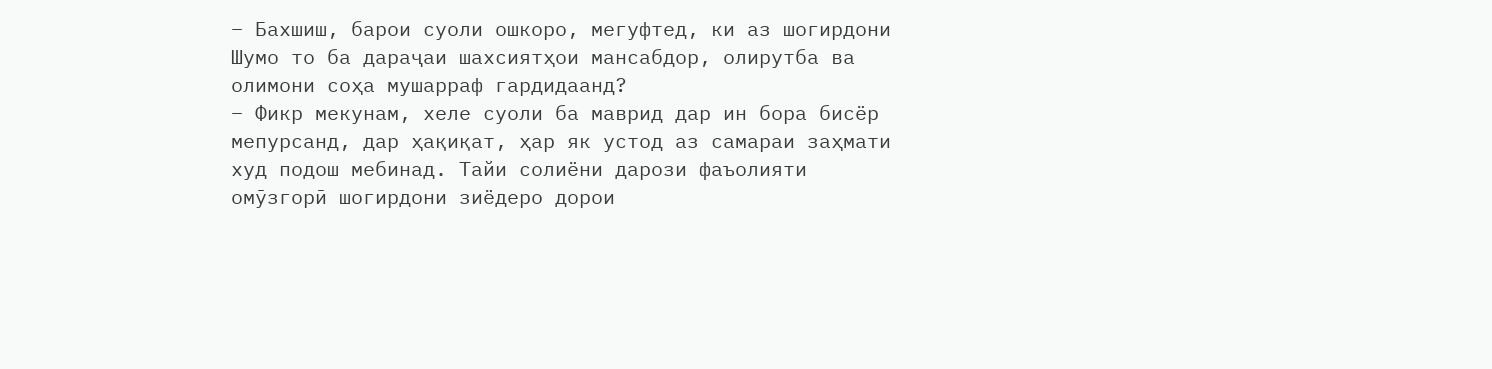– Бахшиш, барои суоли ошкоро, мегуфтед, ки аз шогирдони Шумо то ба дараҷаи шахсиятҳои мансабдор, олирутба ва олимони соҳа мушарраф гардидаанд?
– Фикр мекунам, хеле суоли ба маврид дар ин бора бисёр мепурсанд, дар ҳақиқат, ҳар як устод аз самараи заҳмати худ подош мебинад. Тайи солиёни дарози фаъолияти омӯзгорӣ шогирдони зиёдеро дорои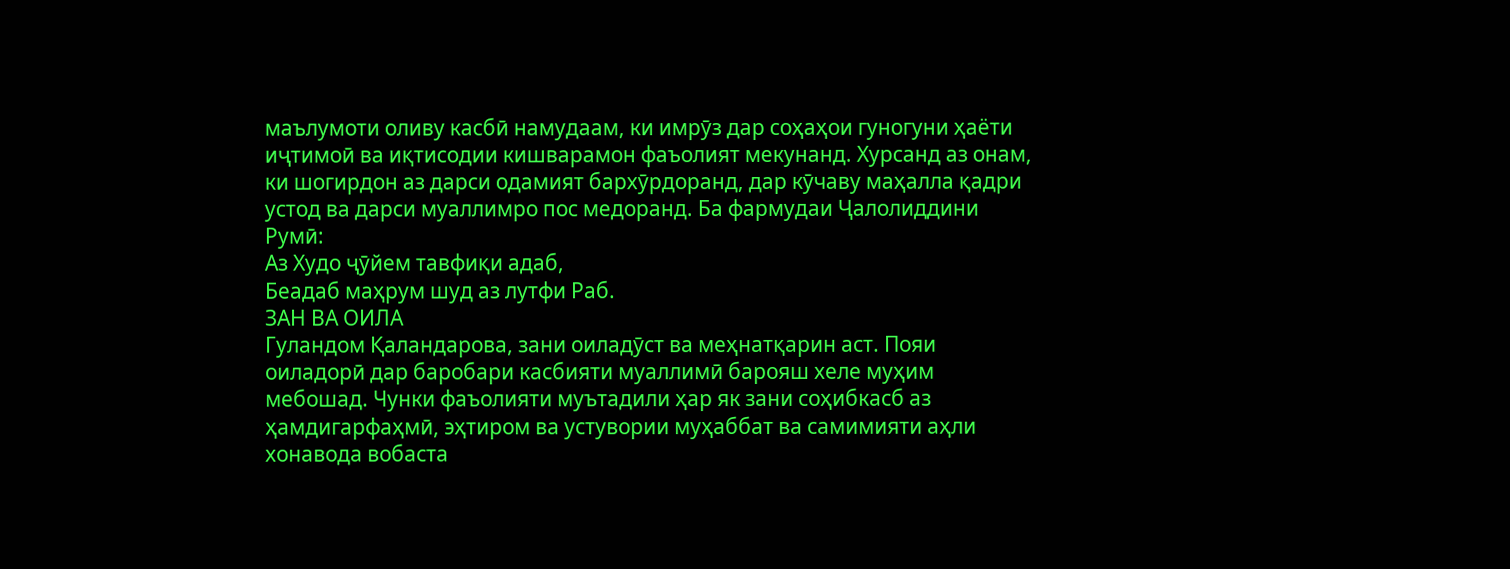маълумоти оливу касбӣ намудаам, ки имрӯз дар соҳаҳои гуногуни ҳаёти иҷтимоӣ ва иқтисодии кишварамон фаъолият мекунанд. Хурсанд аз онам, ки шогирдон аз дарси одамият бархӯрдоранд, дар кӯчаву маҳалла қадри устод ва дарси муаллимро пос медоранд. Ба фармудаи Ҷалолиддини Румӣ:
Аз Худо ҷӯйем тавфиқи адаб,
Беадаб маҳрум шуд аз лутфи Раб.
ЗАН ВА ОИЛА
Гуландом Қаландарова, зани оиладӯст ва меҳнатқарин аст. Пояи оиладорӣ дар баробари касбияти муаллимӣ барояш хеле муҳим мебошад. Чунки фаъолияти муътадили ҳар як зани соҳибкасб аз ҳамдигарфаҳмӣ, эҳтиром ва устувории муҳаббат ва самимияти аҳли хонавода вобаста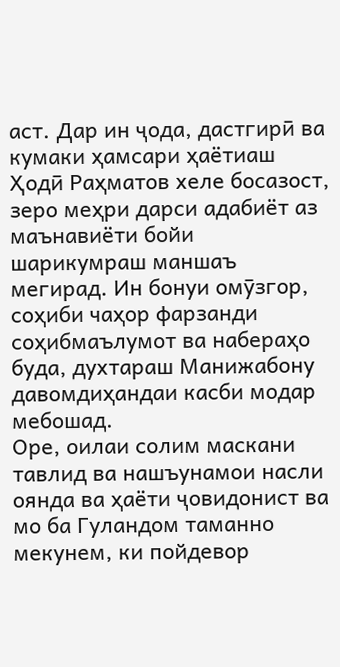аст. Дар ин ҷода, дастгирӣ ва кумаки ҳамсари ҳаётиаш Ҳодӣ Раҳматов хеле босазост, зеро меҳри дарси адабиёт аз маънавиёти бойи шарикумраш маншаъ мегирад. Ин бонуи омӯзгор, соҳиби чаҳор фарзанди соҳибмаълумот ва набераҳо буда, духтараш Манижабону давомдиҳандаи касби модар мебошад.
Оре, оилаи солим маскани тавлид ва нашъунамои насли оянда ва ҳаёти ҷовидонист ва мо ба Гуландом таманно мекунем, ки пойдевор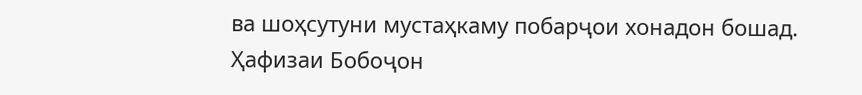ва шоҳсутуни мустаҳкаму побарҷои хонадон бошад.
Ҳафизаи Бобоҷон